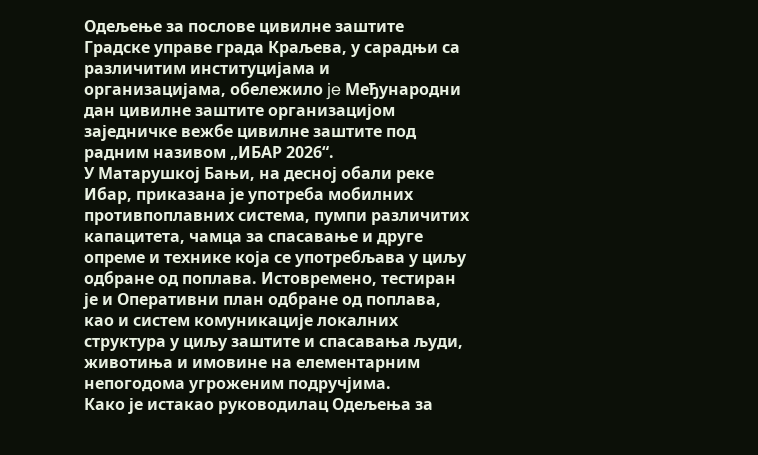Одељење за послове цивилне заштите Градске управе града Краљева, у сарадњи са различитим институцијама и организацијама, обележило je Међународни дан цивилне заштите организацијом заједничке вежбе цивилне заштите под радним називом „ИБАР 2026“.
У Матарушкој Бањи, на десној обали реке Ибар, приказана је употреба мобилних противпоплавних система, пумпи различитих капацитета, чамца за спасавање и друге опреме и технике која се употребљава у циљу одбране од поплава. Истовремено, тестиран је и Оперативни план одбране од поплава, као и систем комуникације локалних структура у циљу заштите и спасавања људи, животиња и имовине на елементарним непогодома угроженим подручјима.
Како је истакао руководилац Одељења за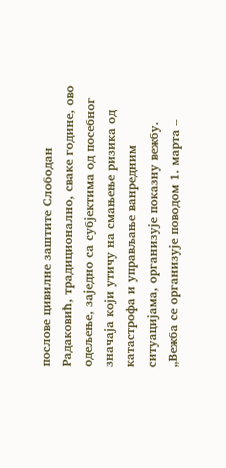послове цивилне заштите Слободан Радаковић, традиционално, сваке године, ово одељење, заједно са субјектима од посебног значаја који утичу на смањење ризика од катастрофа и управљање ванредним ситуацијама, организује показну вежбу.
„Вежба се организује поводом 1. марта –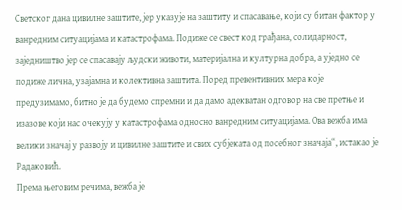Светског дана цивилне заштите, јер указује на заштиту и спасавање, који су битан фактор у ванредним ситуацијама и катастрофама. Подиже се свест код грађана, солидарност, заједништво јер се спасавају људски животи, материјална и културна добра, а уједно се подиже лична, узајамна и колективна заштита. Поред превентивних мера које предузимамо, битно је да будемо спремни и да дамо адекватан одговор на све претње и изазове који нас очекују у катастрофама односно ванредним ситуацијама. Ова вежба има велики значај у развоју и цивилне заштите и свих субјеката од посебног значаја“, истакао је Радаковић.
Према његовим речима, вежба је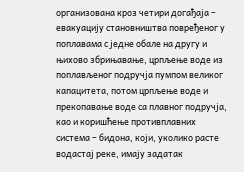организована кроз четири догађаја – евакуацију становништва повређеног у поплавама с једне обале на другу и њихово збрињавање, црпљење воде из поплављеног подручја пумпом великог капацитета, потом црпљење воде и прекопавање воде са плавног подручја, као и коришћење противплавних система – бидона, који, уколико расте водастај реке, имају задатак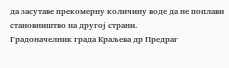да засутаве прекомерну количину воде да не поплави становништво на другој страни.
Градоначелник града Краљева др Предраг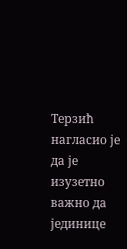Терзић нагласио је да је изузетно важно да јединице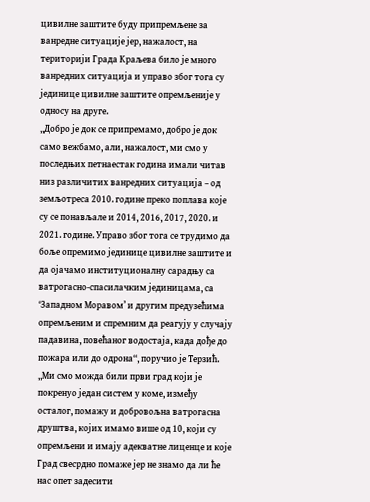цивилне заштите буду припремљене за ванредне ситуације јер, нажалост, на територији Града Kраљева било је много ванредних ситуација и управо због тога су јединице цивилне заштите опремљеније у односу на друге.
„Добро је док се припремамо, добро је док само вежбамо, али, нажалост, ми смо у последњих петнаестак година имали читав низ различитих ванредних ситуација – од земљотреса 2010. године преко поплава које су се понављале и 2014, 2016, 2017, 2020. и 2021. године. Управо због тога се трудимо да боље опремимо јединице цивилне заштите и да ојачамо институционалну сарадњу са ватрогасно-спасилачким јединицама, са ‘Западном Моравом’ и другим предузећима опремљеним и спремним да реагују у случају падавина, повећаног водостаја, када дође до пожара или до одрона“, поручио је Терзић.
„Ми смо можда били први град који је покренуо један систем у коме, између осталог, помажу и добровољна ватрогасна друштва, којих имамо више од 10, који су опремљени и имају адекватне лиценце и које Град свесрдно помаже јер не знамо да ли ће нас опет задесити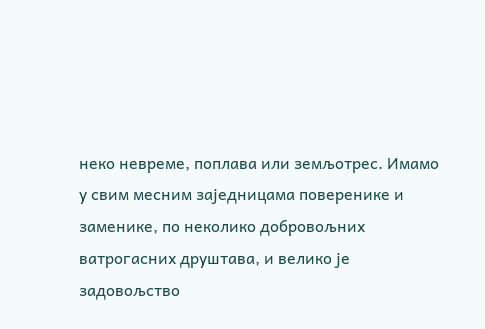неко невреме, поплава или земљотрес. Имамо у свим месним заједницама поверенике и заменике, по неколико добровољних ватрогасних друштава, и велико је задовољство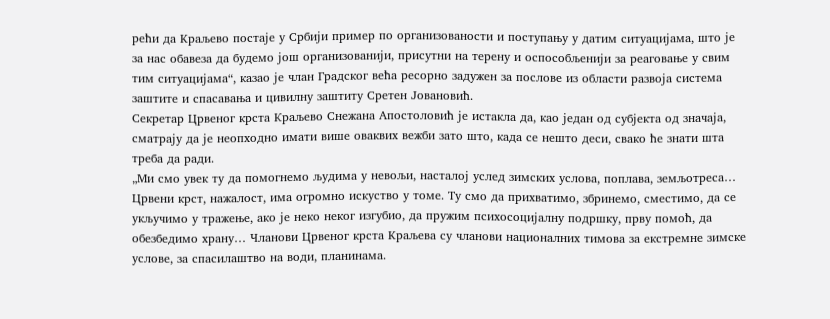рећи да Kраљево постаје у Србији пример по организованости и поступању у датим ситуацијама, што је за нас обавеза да будемо још организованији, присутни на терену и оспособљенији за реаговање у свим тим ситуацијама“, казао је члан Градског већа ресорно задужен за послове из области развоја система заштите и спасавања и цивилну заштиту Сретен Јовановић.
Секретар Црвеног крста Краљево Снежана Апостоловић је истакла да, као један од субјекта од значаја, сматрају да је неопходно имати више оваквих вежби зато што, када се нешто деси, свако ће знати шта треба да ради.
„Ми смо увек ту да помогнемо људима у невољи, насталој услед зимских услова, поплава, земљотреса… Црвени крст, нажалост, има огромно искуство у томе. Ту смо да прихватимо, збринемо, сместимо, да се укључимо у тражење, ако је неко неког изгубио, да пружим психосоцијалну подршку, прву помоћ, да обезбедимо храну… Чланови Црвеног крста Kраљева су чланови националних тимова за екстремне зимске услове, за спасилаштво на води, планинама.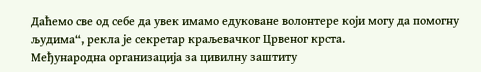Даћемо све од себе да увек имамо едуковане волонтере који могу да помогну људима“, рекла је секретар краљевачког Црвеног крста.
Међународна организација за цивилну заштиту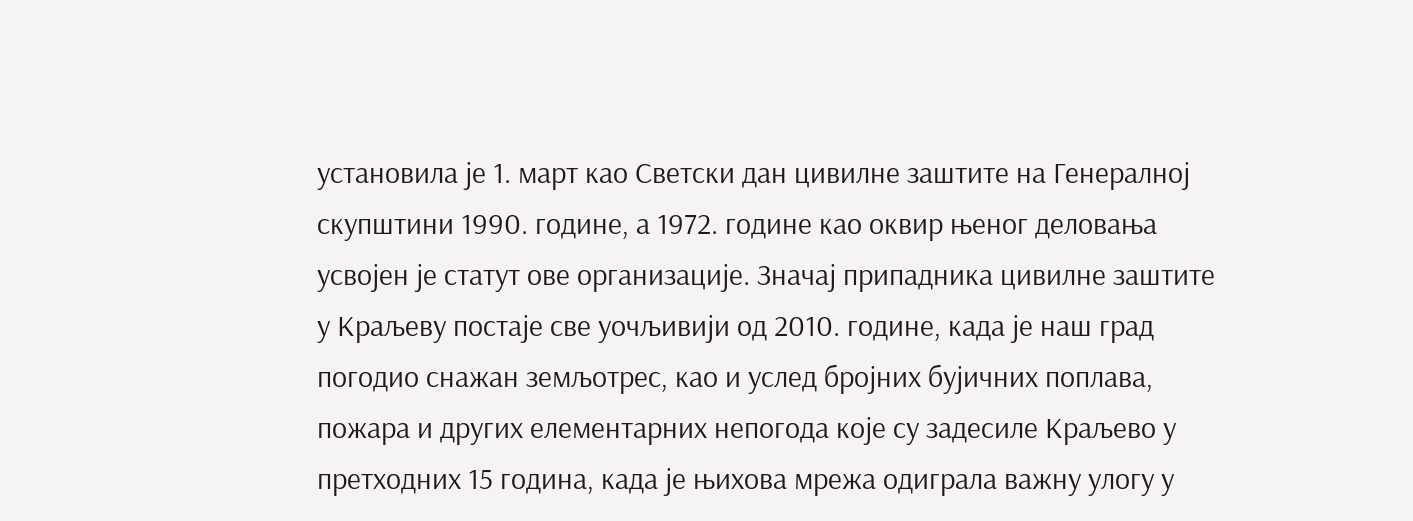установила је 1. март као Светски дан цивилне заштите на Генералној скупштини 1990. године, а 1972. године као оквир њеног деловања усвојен је статут ове организације. Значај припадника цивилне заштите у Краљеву постаје све уочљивији од 2010. године, када је наш град погодио снажан земљотрес, као и услед бројних бујичних поплава, пожара и других елементарних непогода које су задесиле Краљево у претходних 15 година, када је њихова мрежа одиграла важну улогу у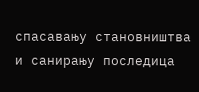спасавању становништва и санирању последица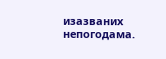изазваних непогодама.